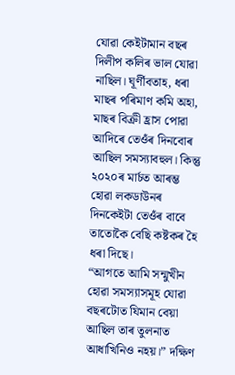যোৱা কেইটামান বছৰ দিলীপ কলিৰ ভাল যোৱা নাছিল। ঘূৰ্ণীবতাহ, ধৰা মাছৰ পৰিমাণ কমি অহা, মাছৰ বিক্ৰী হ্ৰাস পোৱা আদিৰে তেওঁৰ দিনবোৰ আছিল সমস্যাবহুল। কিন্তু ২০২০ৰ মাৰ্চত আৰম্ভ হোৱা লকডাউনৰ দিনকেইটা তেওঁৰ বাবে তাতোকৈ বেছি কষ্টকৰ হৈ ধৰা দিছে।
“আগতে আমি সন্মুখীন হোৱা সমস্যাসমূহ যোৱা বছৰটোত যিমান বেয়া আছিল তাৰ তুলনাত আধাখিনিও নহয়।” দক্ষিণ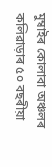মুম্বাইৰ কোলাবা অঞ্চলৰ কলিৱাড়াৰ ৫০ বছৰীয়া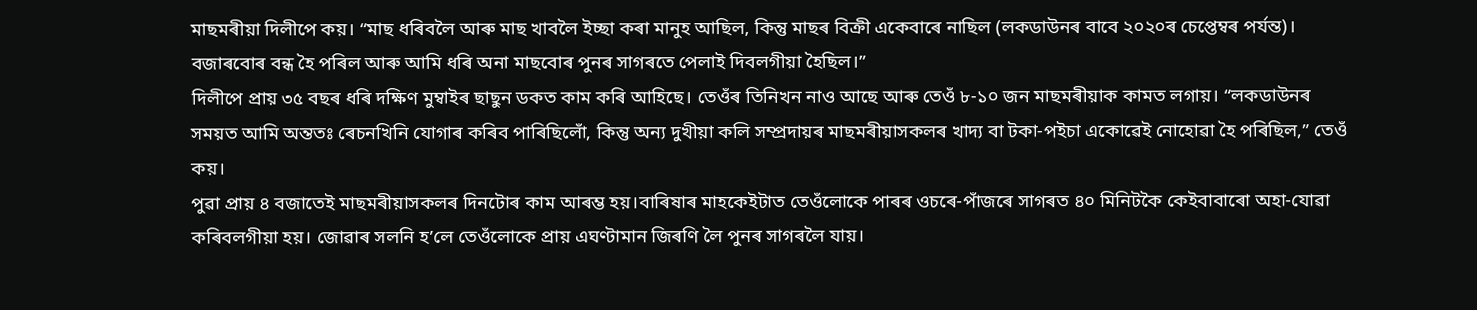মাছমৰীয়া দিলীপে কয়। “মাছ ধৰিবলৈ আৰু মাছ খাবলৈ ইচ্ছা কৰা মানুহ আছিল, কিন্তু মাছৰ বিক্ৰী একেবাৰে নাছিল (লকডাউনৰ বাবে ২০২০ৰ চেপ্তেম্বৰ পৰ্যন্ত)। বজাৰবোৰ বন্ধ হৈ পৰিল আৰু আমি ধৰি অনা মাছবোৰ পুনৰ সাগৰতে পেলাই দিবলগীয়া হৈছিল।”
দিলীপে প্ৰায় ৩৫ বছৰ ধৰি দক্ষিণ মুম্বাইৰ ছাছুন ডকত কাম কৰি আহিছে। তেওঁৰ তিনিখন নাও আছে আৰু তেওঁ ৮-১০ জন মাছমৰীয়াক কামত লগায়। “লকডাউনৰ সময়ত আমি অন্ততঃ ৰেচনখিনি যোগাৰ কৰিব পাৰিছিলোঁ, কিন্তু অন্য দুখীয়া কলি সম্প্ৰদায়ৰ মাছমৰীয়াসকলৰ খাদ্য বা টকা-পইচা একোৱেই নোহোৱা হৈ পৰিছিল,” তেওঁ কয়।
পুৱা প্ৰায় ৪ বজাতেই মাছমৰীয়াসকলৰ দিনটোৰ কাম আৰম্ভ হয়।বাৰিষাৰ মাহকেইটাত তেওঁলোকে পাৰৰ ওচৰে-পাঁজৰে সাগৰত ৪০ মিনিটকৈ কেইবাবাৰো অহা-যোৱা কৰিবলগীয়া হয়। জোৱাৰ সলনি হ’লে তেওঁলোকে প্ৰায় এঘণ্টামান জিৰণি লৈ পুনৰ সাগৰলৈ যায়।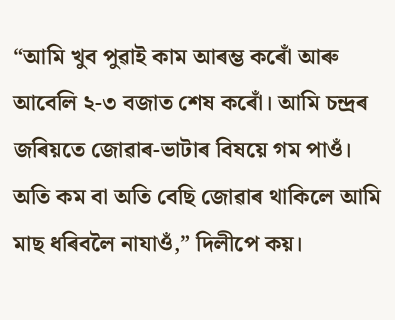“আমি খুব পুৱাই কাম আৰম্ভ কৰোঁ আৰু আবেলি ২-৩ বজাত শেষ কৰোঁ। আমি চন্দ্ৰৰ জৰিয়তে জোৱাৰ-ভাটাৰ বিষয়ে গম পাওঁ। অতি কম বা অতি বেছি জোৱাৰ থাকিলে আমি মাছ ধৰিবলৈ নাযাওঁ,” দিলীপে কয়।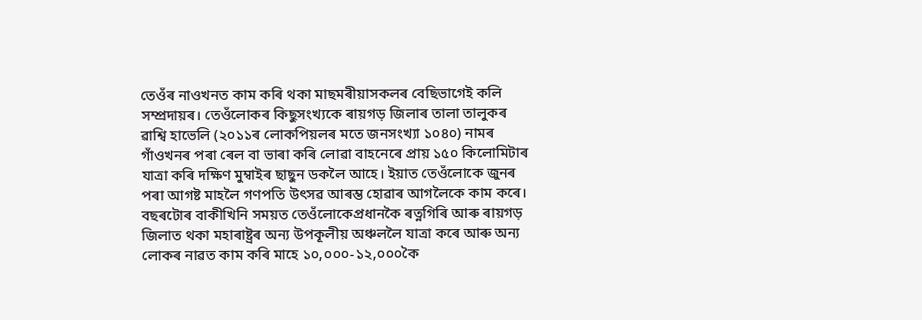তেওঁৰ নাওখনত কাম কৰি থকা মাছমৰীয়াসকলৰ বেছিভাগেই কলি সম্প্ৰদায়ৰ। তেওঁলোকৰ কিছুসংখ্যকে ৰায়গড় জিলাৰ তালা তালুকৰ ৱাশ্বি হাভেলি (২০১১ৰ লোকপিয়লৰ মতে জনসংখ্যা ১০৪০) নামৰ গাঁওখনৰ পৰা ৰেল বা ভাৰা কৰি লোৱা বাহনেৰে প্ৰায় ১৫০ কিলোমিটাৰ যাত্ৰা কৰি দক্ষিণ মুম্বাইৰ ছাছুন ডকলৈ আহে। ইয়াত তেওঁলোকে জুনৰ পৰা আগষ্ট মাহলৈ গণপতি উৎসৱ আৰম্ভ হোৱাৰ আগলৈকে কাম কৰে। বছৰটোৰ বাকীখিনি সময়ত তেওঁলোকেপ্ৰধানকৈ ৰত্নগিৰি আৰু ৰায়গড় জিলাত থকা মহাৰাষ্ট্ৰৰ অন্য উপকূলীয় অঞ্চললৈ যাত্ৰা কৰে আৰু অন্য লোকৰ নাৱত কাম কৰি মাহে ১০,০০০-১২,০০০কৈ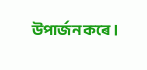উপাৰ্জন কৰে।